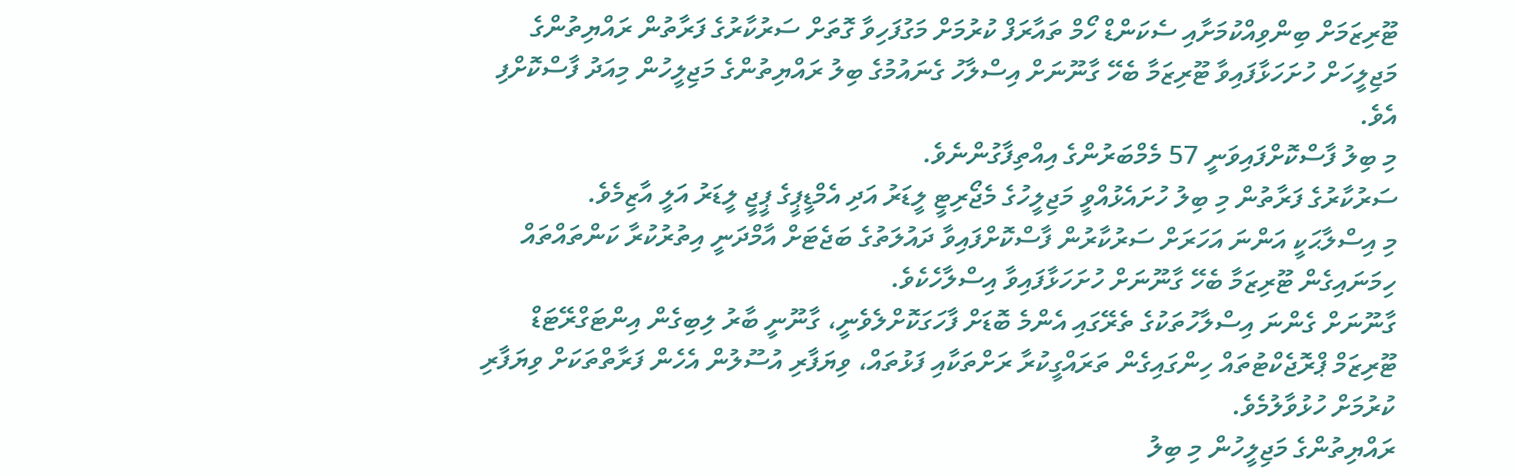ޓޫރިޒަމަށް ބިންވިއްކުމަށާއި ސެކަންޑް ހޯމް ތައާރަފް ކުރުމަށް މަގުފަހިވާ ގޮތަށް ސަރުކާރުގެ ފަރާތުން ރައްޔިތުންގެ މަޖިލީހަށް ހުށަހަޅާފައިވާ ޓޫރިޒަމާ ބެހޭ ގާނޫނަށް އިސްލާހު ގެނައުމުގެ ބިލު ރައްޔިތުންގެ މަޖިލީހުން މިއަދު ފާސްކޮށްފި އެވެ.
މި ބިލު ފާސްކޮށްފައިވަނީ 57 މެމްބަރުންގެ އިއްތިފާގުންނެވެ.
ސަރުކާރުގެ ފަރާތުން މި ބިލު ހުށައެޅުއްވީ މަޖިލީހުގެ މެޖޯރިޓީ ލީޑަރު އަދި އެމްޑީޕީގެ ޕީޖީ ލީޑަރު އަލީ އާޒިމެވެ.
މި އިސްލާޙަކީ އަންނަ އަހަރަށް ސަރުކާރުން ފާސްކޮށްފައިވާ ދައުލަތުގެ ބަޖެޓަށް އާމްދަނީ އިތުރުކުރާ ކަންތައްތައް ހިމަނައިގެން ޓޫރިޒަމާ ބެހޭ ގާނޫނަށް ހުށަހަޅާފައިވާ އިސްލާހެކެވެ.
ގާނޫނަށް ގެންނަ އިސްލާހުތަކުގެ ތެރޭގައި އެންމެ ބޮޑަށް ފާހަގަކޮށްލެވެނީ، ގާނޫނީ ބާރު ލިބިގެން އިންޓަގްރޭޓަޑް ޓޫރިޒަމް ޕްރޮޖެކްޓުތައް ހިންގައިގެން ތަރައްގީކުރާ ރަށްތަކާއި ފަޅުތައް، ވިޔަފާރި އުސޫލުން އެހެން ފަރާތްތަކަށް ވިޔަފާރި ކުރުމަށް ހުޅުވާލުމެވެ.
ރައްޔިތުންގެ މަޖިލީހުން މި ބިލު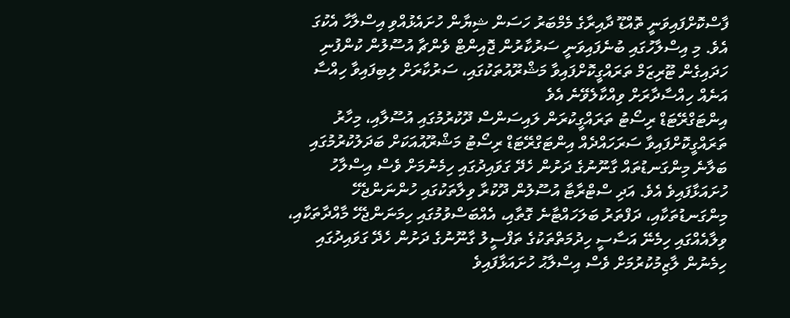ފާސްކޮށްފައިވަނީ ތޮއްޑޫ ދާއިރާގެ މެމްބަރު ހަސަން ޝިޔާން ހުށައެޅުއްވި އިސްލާހާ އެކުގަ އެވެ. މި އިސްލާހުގައި ބުނެފައިވަނީ ސަރުކާރުން ޖޮއިންޓް ވެންޗާ އުސޫލުން ކުންފުނި ހަދައިގެން ޓޫރިޒަމް ތަރައްގީކޮށްފައިވާ މަޝްރޫއުތަކުގައި، ސަރުކާރަށް ލިބިފައިވާ ހިއްސާ އަނެއް ހިއްސާދާރަށް ވިއްކާލެވޭނެ އެވެ
އިންޓަގްރޭޓަޑް ރިސޯޓު ތަރައްގީކުރަން ލައިސަންސް ދޫކުރުމުގައި އުސޫލާއި، މިހާރު ތަރައްގީކޮށްފައިވާ ސަރަހައްދެއް އިންޓަގްރޭޓަޑް ރިސޯޓު މަޝްރޫއުއަކަށް ބަދަލުކުރުމުގައި ބަލާނެ މިންގަނޑުތައް ގާނޫނުގެ ދަށުން ހެދޭ ގަވައިދުގައި ހިމެނުމަށް ވެސް އިސްލާހު ހުށައަޅާފައިވެ އެވެ. އަދި ސްޓްރާޓާ އުސޫލުން ދޫކުރާ ވިލާތަކުގައި ހުންނަންޖެހޭ މިންގަނޑުތަކާއި، ދަފްތަރު ބަލަހައްޓާނެ ގޮތާއި، އެއްބަސްވުމުގައި ހިމަނަންޖެހޭ މާއްދާތަކާއި، ވިލާއެއްގައި ހިމެނޭ އަސާސީ ހިދުމަތްތަކުގެ ތަފްސީލު ގާނޫނުގެ ދަށުން ހެދޭ ގަވައިދުގައި ހިމެނުން ލާޒިމުކުރުމަށް ވެސް އިސްލާޙު ހުށައަޅާފައިވެ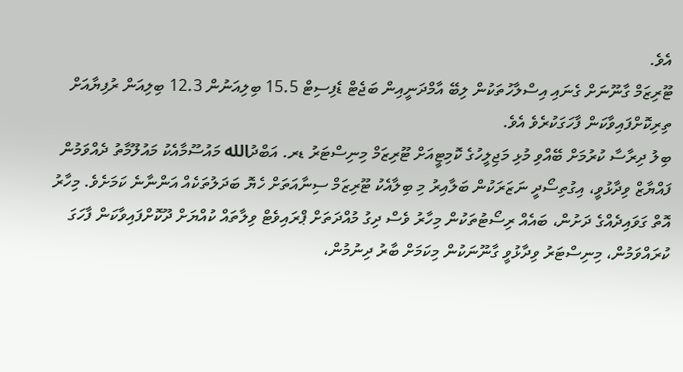އެވެ.
ޓޫރިޒަމް ގާނޫނަށް ގެނައި އިސްލާހުތަކުން ލިބޭ އާމްދަނީއިން ބަޖެޓް ޑެފިސިޓް 15.5 ބިލިއަނުން 12.3 ބިލިއަން ރުފިޔާއަށް ތިރިކޮށްފައިވާކަން ފާހަގަކުރެވެ އެވެ.
ބިލު ދިރާސާ ކުރުމަށް ބޭއްވި މުޅި މަޖިލީހުގެ ކޮމިޓީއަށް ޓޫރިޒަމް މިނިސްޓަރު ޑރ. އަބްދުالله މައުސޫމާއެކު މައުލޫމާތު ދެއްވަމުން ފައްޔާޒް ވިދާޅުވީ، އިގުތިސޯދީ ނަޒަރަކުން ބަލާއިރު މި ބިލާއެކު ޓޫރިޒަމް ސިނާއަތަށް ހެޔޮ ބަދަލުތަކެއް އަންނާނެ ކަމަށެވެ. މިހާރު އޮތް ގަވައިދެއްގެ ދަށުން، ބައެއް ރިސޯޓުތަކުން މިހާރު ވެސް ދިގު މުއްދަތަށް ޕްރައިވެޓް ވިލާތައް ކުއްޔަށް ދޫކޮށްފައިވާކަން ފާހަގަ ކުރައްވަމުން، މިނިސްޓަރު ވިދާޅުވީ ގާނޫނަކުން މިކަމަށް ބާރު ދިނުމުން،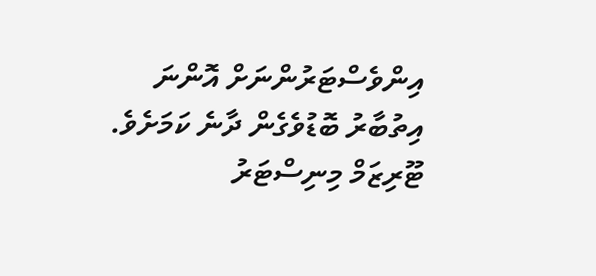އިންވެސްޓަރުންނަށް އޮންނަ އިތުބާރު ބޮޑުވެގެން ދާނެ ކަމަށެވެ. ޓޫރިޒަމް މިނިސްޓަރު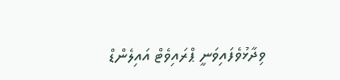ވިދާޅުވެފައިވަނީ ޕްރައިވެޓް އައިލެންޑް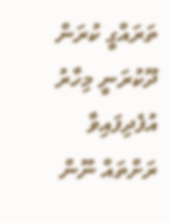ތަރައްގީ ކުރަން ދޫކުރަނީ މިހާރު އުފެދިފައިވާ ރަށްތައް ނޫން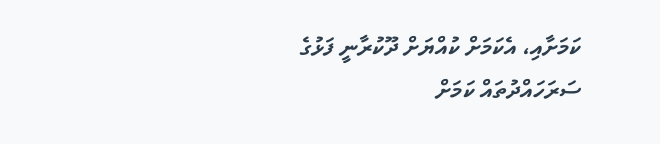ކަމަށާއި، އެކަމަށް ކުއްޔަށް ދޫކުރާނީ ފަޅުގެ ސަރަހައްދުތައް ކަމަށް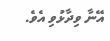އޭނާ ވިދާޅުވި އެވެ.